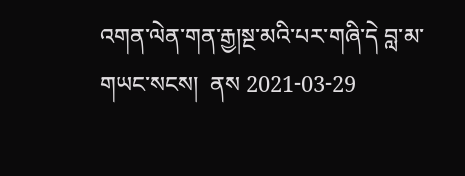འགན་ལེན་གན་རྒྱ།སྔ་མའི་པར་གཞི་དེ བླ་མ་གཡང་སངས།  ནས 2021-03-29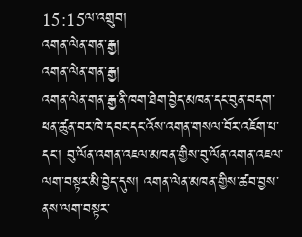15:15ལ་འགྲུབ།
འགན་ལེན་གན་རྒྱ།
འགན་ལེན་གན་རྒྱ།
འགན་ལེན་གན་རྒྱ་ནི་ཁག་ཐེག་བྱེད་མཁན་དང་བུན་བདག་ཕན་ཚུན་བར་ཁེ་དབང་དང་འོས་འགན་གསལ་བོར་འཇོག་པ་དང་། བུ་ལོན་འགན་འཇལ་མཁན་གྱིས་བུ་ལོན་འགན་འཇལ་ལག་བསྟར་མི་བྱེད་དུས། འགན་ལེན་མཁན་གྱིས་ཚབ་བྱས་ནས་ལག་བསྟར་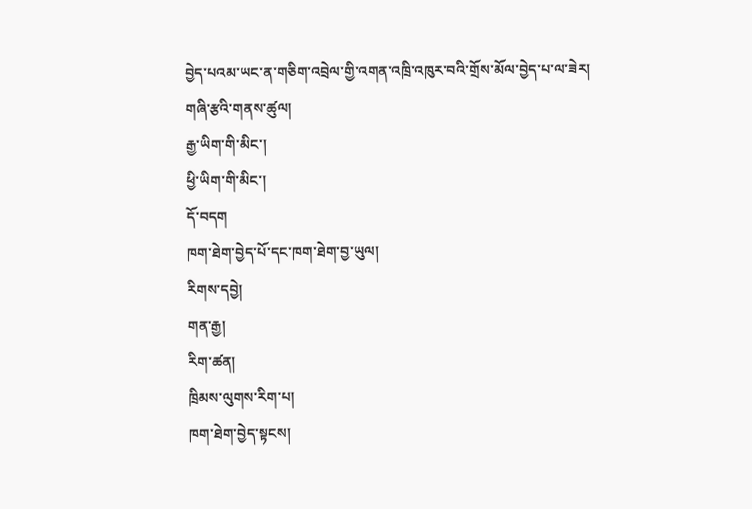བྱེད་པའམ་ཡང་ན་གཅིག་འབྲེལ་གྱི་འགན་འཁྲི་འཁུར་བའི་གྲོས་མོལ་བྱེད་པ་ལ་ཟེར།
གཞི་རྩའི་གནས་ཚུལ།
རྒྱ་ཡིག་གི་མིང་།
ཕྱི་ཡིག་གི་མིང་།
དོ་བདག
ཁག་ཐེག་བྱེད་པོ་དང་ཁག་ཐེག་བྱ་ཡུལ།
རིགས་དབྱེ།
གན་རྒྱ།
རིག་ཚན།
ཁྲིམས་ལུགས་རིག་པ།
ཁག་ཐེག་བྱེད་སྟངས།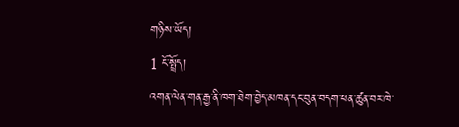གཉིས་ཡོད།
1 ངོ་སྤྲོད།
འགན་ལེན་གན་རྒྱ་ནི་ཁག་ཐེག་བྱེད་མཁན་དང་བུན་བདག་ཕན་ཚུན་བར་ཁེ་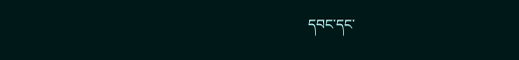དབང་དང་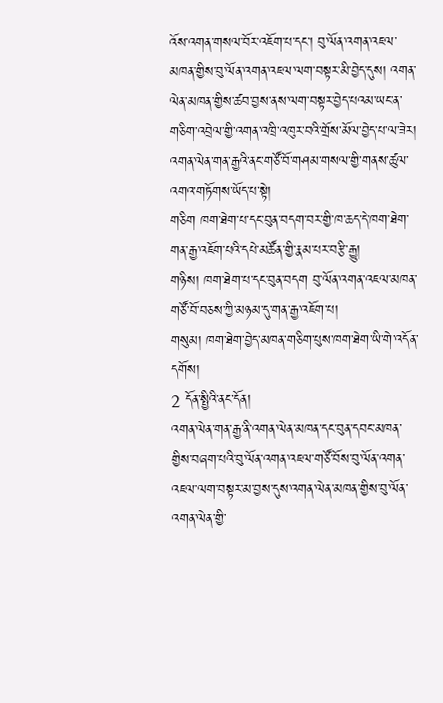འོས་འགན་གསལ་བོར་འཇོག་པ་དང་། བུ་ལོན་འགན་འཇལ་མཁན་གྱིས་བུ་ལོན་འགན་འཇལ་ལག་བསྟར་མི་བྱེད་དུས། འགན་ལེན་མཁན་གྱིས་ཚབ་བྱས་ནས་ལག་བསྟར་བྱེད་པའམ་ཡང་ན་གཅིག་འབྲེལ་གྱི་འགན་འཁྲི་འཁུར་བའི་གྲོས་མོལ་བྱེད་པ་ལ་ཟེར། འགན་ལེན་གན་རྒྱའི་ནང་གཙོ་བོ་གཤམ་གསལ་གྱི་གནས་ཚུལ་འགའ་གཏོགས་ཡོད་པ་སྟེ།
གཅིག ཁག་ཐེག་པ་དང་བུན་བདག་བར་གྱི་ཁ་ཆད་དེ་ཁག་ཐེག་གན་རྒྱ་འཇོག་པའི་དཔེ་མཚོན་གྱི་རྣམ་པར་བརྩི་རྒྱུ།
གཉིས། ཁག་ཐེག་པ་དང་བུན་བདག བུ་ལོན་འགན་འཇལ་མཁན་གཙོ་བོ་བཅས་ཀྱི་མཉམ་དུ་གན་རྒྱ་འཇོག་པ།
གསུམ། ཁག་ཐེག་བྱེད་མཁན་གཅིག་པུས་ཁག་ཐེག་ཡི་གེ་འདོན་དགོས།
2 དོན་སྤྱིའི་ནང་དོན།
འགན་ལེན་གན་རྒྱ་ནི་འགན་ལེན་མཁན་དང་བུན་དབང་མཁན་གྱིས་བཞག་པའི་བུ་ལོན་འགན་འཇལ་གཙོ་བོས་བུ་ལོན་འགན་འཇལ་ལག་བསྟར་མ་བྱས་དུས་འགན་ལེན་མཁན་གྱིས་བུ་ལོན་འགན་ལེན་གྱི་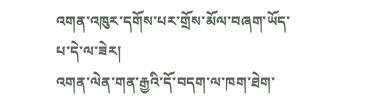འགན་འཁུར་དགོས་པར་གྲོས་མོལ་བཞག་ཡོད་པ་དེ་ལ་ཟེར།
འགན་ལེན་གན་རྒྱའི་དོ་བདག་ལ་ཁག་ཐེག་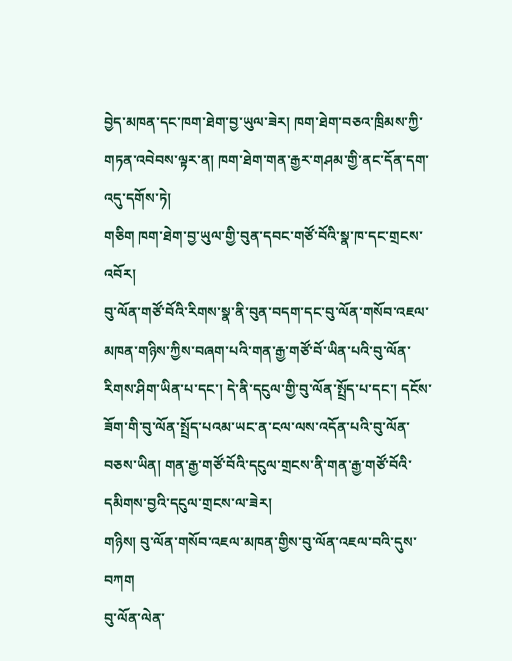བྱེད་མཁན་དང་ཁག་ཐེག་བྱ་ཡུལ་ཟེར། ཁག་ཐེག་བཅའ་ཁྲིམས་ཀྱི་གཏན་འབེབས་ལྟར་ན། ཁག་ཐེག་གན་རྒྱར་གཤམ་གྱི་ནང་དོན་དག་འདུ་དགོས་ཏེ།
གཅིག ཁག་ཐེག་བྱ་ཡུལ་གྱི་བུན་དབང་གཙོ་བོའི་སྣ་ཁ་དང་གྲངས་འབོར།
བུ་ལོན་གཙོ་བོའི་རིགས་སྣ་ནི་བུན་བདག་དང་བུ་ལོན་གསོབ་འཇལ་མཁན་གཉིས་ཀྱིས་བཞག་པའི་གན་རྒྱ་གཙོ་བོ་ཡིན་པའི་བུ་ལོན་རིགས་ཤིག་ཡིན་པ་དང་། དེ་ནི་དངུལ་གྱི་བུ་ལོན་སྤྲོད་པ་དང་། དངོས་ཟོག་གི་བུ་ལོན་སྤྲོད་པའམ་ཡང་ན་ངལ་ལས་འདོན་པའི་བུ་ལོན་བཅས་ཡིན། གན་རྒྱ་གཙོ་བོའི་དངུལ་གྲངས་ནི་གན་རྒྱ་གཙོ་བོའི་དམིགས་བྱའི་དངུལ་གྲངས་ལ་ཟེར།
གཉིས། བུ་ལོན་གསོབ་འཇལ་མཁན་གྱིས་བུ་ལོན་འཇལ་བའི་དུས་བཀག
བུ་ལོན་ལེན་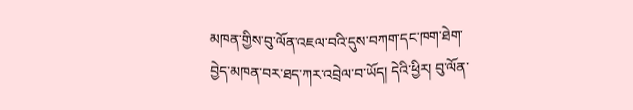མཁན་གྱིས་བུ་ལོན་འཇལ་བའི་དུས་བཀག་དང་ཁག་ཐེག་བྱེད་མཁན་བར་ཐད་ཀར་འབྲེལ་བ་ཡོད། དེའི་ཕྱིར། བུ་ལོན་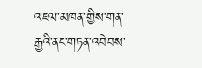འཇལ་མཁན་གྱིས་གན་རྒྱའི་ནང་གཏན་འབེབས་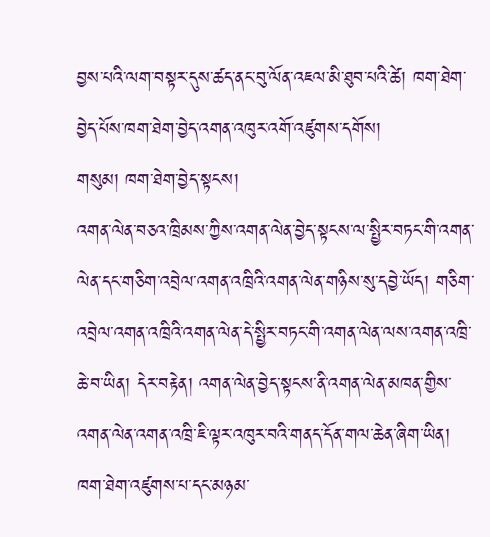བྱས་པའི་ལག་བསྟར་དུས་ཚད་ནང་བུ་ལོན་འཇལ་མི་ཐུབ་པའི་ཚེ། ཁག་ཐེག་བྱེད་པོས་ཁག་ཐེག་བྱེད་འགན་འཁུར་འགོ་འཛུགས་དགོས།
གསུམ། ཁག་ཐེག་བྱེད་སྟངས།
འགན་ལེན་བཅའ་ཁྲིམས་ཀྱིས་འགན་ལེན་བྱེད་སྟངས་ལ་སྤྱིར་བཏང་གི་འགན་ལེན་དང་གཅིག་འབྲེལ་འགན་འཁྲིའི་འགན་ལེན་གཉིས་སུ་དབྱེ་ཡོད། གཅིག་འབྲེལ་འགན་འཁྲིའི་འགན་ལེན་དེ་སྤྱིར་བཏང་གི་འགན་ལེན་ལས་འགན་འཁྲི་ཆེ་བ་ཡིན། དེར་བརྟེན། འགན་ལེན་བྱེད་སྟངས་ནི་འགན་ལེན་མཁན་གྱིས་འགན་ལེན་འགན་འཁྲི་ཇི་ལྟར་འཁུར་བའི་གནད་དོན་གལ་ཆེན་ཞིག་ཡིན། ཁག་ཐེག་འཛུགས་པ་དང་མཉམ་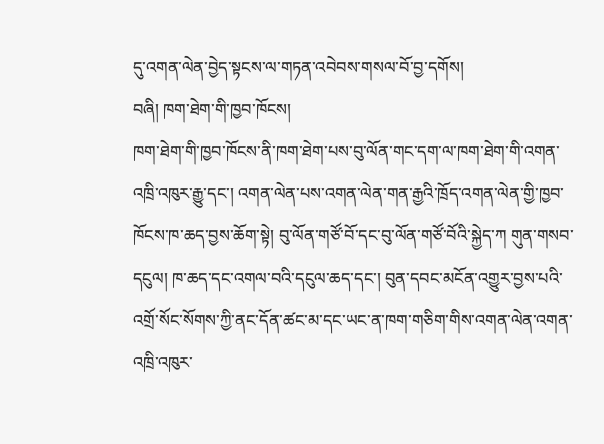དུ་འགན་ལེན་བྱེད་སྟངས་ལ་གཏན་འབེབས་གསལ་བོ་བྱ་དགོས།
བཞི། ཁག་ཐེག་གི་ཁྱབ་ཁོངས།
ཁག་ཐེག་གི་ཁྱབ་ཁོངས་ནི་ཁག་ཐེག་པས་བུ་ལོན་གང་དག་ལ་ཁག་ཐེག་གི་འགན་འཁྲི་འཁུར་རྒྱུ་དང་། འགན་ལེན་པས་འགན་ལེན་གན་རྒྱའི་ཁྲོད་འགན་ལེན་གྱི་ཁྱབ་ཁོངས་ཁ་ཆད་བྱས་ཆོག་སྟེ། བུ་ལོན་གཙོ་བོ་དང་བུ་ལོན་གཙོ་བོའི་སྐྱེད་ཀ གུན་གསབ་དངུལ། ཁ་ཆད་དང་འགལ་བའི་དངུལ་ཆད་དང་། བུན་དབང་མངོན་འགྱུར་བྱས་པའི་འགྲོ་སོང་སོགས་ཀྱི་ནང་དོན་ཚང་མ་དང་ཡང་ན་ཁག་གཅིག་གིས་འགན་ལེན་འགན་འཁྲི་འཁུར་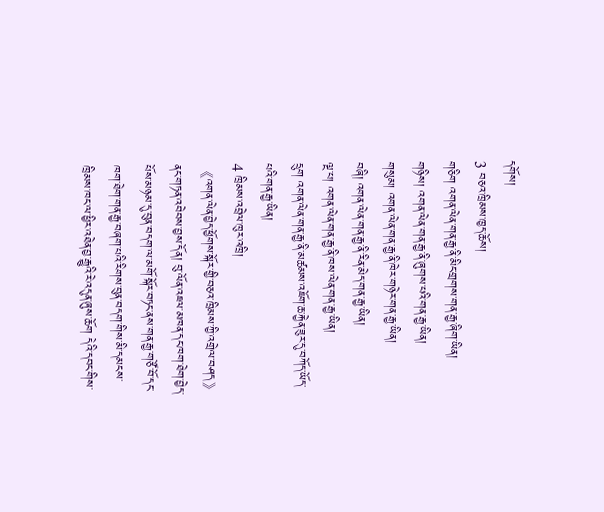དགོས།
3 བཅའ་ཁྲིམས་ཁྱད་ཆོས།
གཅིག འགན་ལེན་གན་རྒྱ་ནི་མིང་གྲགས་གན་རྒྱ་ཞིག་ཡིན།
གཉིས། འགན་ལེན་གན་རྒྱ་ནི་ཞུགས་པའི་གན་རྒྱ་ཡིན།
གསུམ། འགན་ལེན་གན་རྒྱ་ནི་ཁེར་གཉེར་གན་རྒྱ་ཡིན།
བཞི། འགན་ལེན་གན་རྒྱ་ནི་རིན་མེད་གན་རྒྱ་ཡིན།
ལྔ་པ། འགན་ལེན་གན་རྒྱ་ནི་ཁས་ལེན་གན་རྒྱ་ཡིན།
དྲུག འགན་ལེན་གན་རྒྱ་ནི་མཚམས་འཇོག་ཆ་རྐྱེན་ཟུར་དུ་བཀོད་ཡོད་པའི་གན་རྒྱ་ཡིན།
4 ཁྲིམས་འབྲེལ་ཁུར་འཁྲི།
《འགན་ལེན་བྱེད་ཕྱོགས་སྐོར་གྱི་བཅའ་ཁྲིམས་ཀྱི་འགྲེལ་བཤད》ནང་གཏན་འབེབས་བྱས་དོན། བུ་ལོན་འཇལ་མཁན་དང་ཁག་ཐེག་བྱེད་པོས་མཉམ་དུ་བུན་བདག་ལ་མགོ་སྐོར་བཏང་ནས་གན་རྒྱ་གཙོ་བོ་དང་ཁག་ཐེག་གན་རྒྱ་བཞག་པའི་རིགས་བུན་བདག་གིས་མི་དམངས་ཁྲིམས་ཁང་ལ་ཕྱིར་འཐེན་བྱ་རྒྱུའི་རེ་འདུན་ཞུས་ཆོག དེའི་དབང་གིས་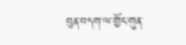བུན་བདག་ལ་གྱོང་གུན་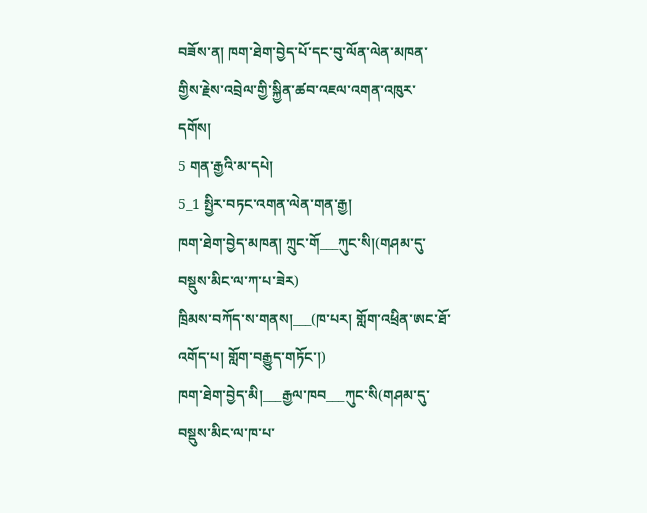བཟོས་ན། ཁག་ཐེག་བྱེད་པོ་དང་བུ་ལོན་ལེན་མཁན་གྱིས་རྗེས་འབྲེལ་གྱི་སྐྱིན་ཚབ་འཇལ་འགན་འཁུར་དགོས།
5 གན་རྒྱའི་མ་དཔེ།
5_1 སྤྱིར་བཏང་འགན་ལེན་གན་རྒྱ།
ཁག་ཐེག་བྱེད་མཁན། ཀྲུང་གོ___ཀུང་སི།(གཤམ་དུ་བསྡུས་མིང་ལ་ཀ་པ་ཟེར)
ཁྲིམས་བཀོད་ས་གནས།___(ཁ་པར། གློག་འཕྲིན་ཨང་ཐོ་འགོད་པ། གློག་བརྒྱུད་གཏོང་།)
ཁག་ཐེག་བྱེད་མི།___རྒྱལ་ཁབ___ཀུང་སི(གཤམ་དུ་བསྡུས་མིང་ལ་ཁ་པ་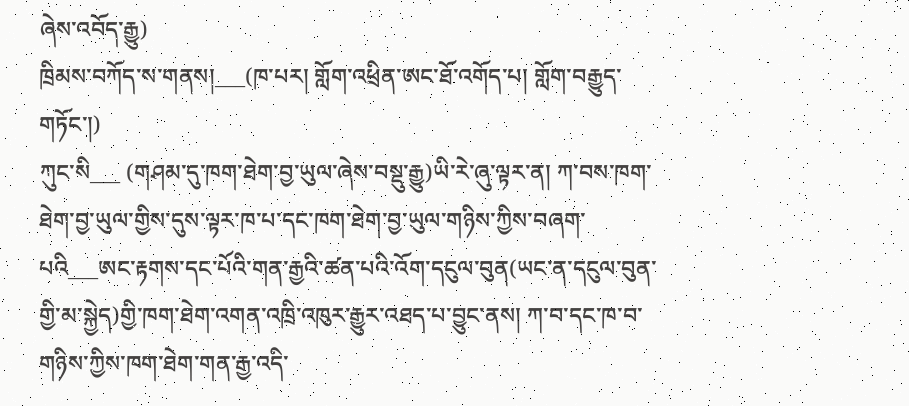ཞེས་འབོད་རྒྱུ)
ཁྲིམས་བཀོད་ས་གནས།___(ཁ་པར། གློག་འཕྲིན་ཨང་ཐོ་འགོད་པ། གློག་བརྒྱུད་གཏོང་།)
ཀུང་སི___ (གཤམ་དུ་ཁག་ཐེག་བྱ་ཡུལ་ཞེས་བསྡུ་རྒྱུ)ཡི་རེ་ཞུ་ལྟར་ན། ཀ་བས་ཁག་ཐེག་བྱ་ཡུལ་གྱིས་དུས་ལྟར་ཁ་པ་དང་ཁག་ཐེག་བྱ་ཡུལ་གཉིས་ཀྱིས་བཞག་པའི___ཨང་རྟགས་དང་པོའི་གན་རྒྱའི་ཚན་པའི་འོག་དངུལ་བུན(ཡང་ན་དངུལ་བུན་གྱི་མ་སྐྱེད)གྱི་ཁག་ཐེག་འགན་འཁྲི་འཁུར་རྒྱུར་འཐད་པ་བྱུང་ནས། ཀ་བ་དང་ཁ་བ་གཉིས་ཀྱིས་ཁག་ཐེག་གན་རྒྱ་འདི་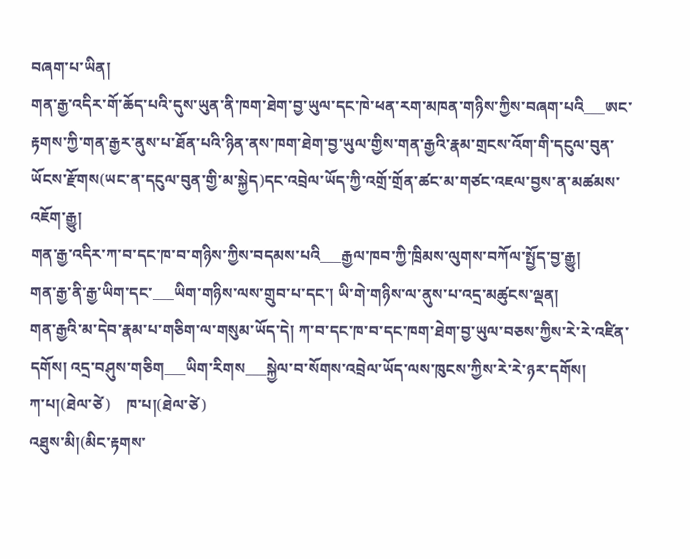བཞག་པ་ཡིན།
གན་རྒྱ་འདིར་གོ་ཆོད་པའི་དུས་ཡུན་ནི་ཁག་ཐེག་བྱ་ཡུལ་དང་ཁེ་ཕན་རག་མཁན་གཉིས་ཀྱིས་བཞག་པའི___ཨང་རྟགས་ཀྱི་གན་རྒྱར་ནུས་པ་ཐོན་པའི་ཉིན་ནས་ཁག་ཐེག་བྱ་ཡུལ་གྱིས་གན་རྒྱའི་རྣམ་གྲངས་འོག་གི་དངུལ་བུན་ཡོངས་རྫོགས(ཡང་ན་དངུལ་བུན་གྱི་མ་སྐྱེད)དང་འབྲེལ་ཡོད་ཀྱི་འགྲོ་གྲོན་ཚང་མ་གཙང་འཇལ་བྱས་ན་མཚམས་འཇོག་རྒྱུ།
གན་རྒྱ་འདིར་ཀ་བ་དང་ཁ་བ་གཉིས་ཀྱིས་བདམས་པའི___རྒྱལ་ཁབ་ཀྱི་ཁྲིམས་ལུགས་བཀོལ་སྤྱོད་བྱ་རྒྱུ།
གན་རྒྱ་ནི་རྒྱ་ཡིག་དང་___ཡིག་གཉིས་ལས་གྲུབ་པ་དང་། ཡི་གེ་གཉིས་ལ་ནུས་པ་འདྲ་མཚུངས་ལྡན།
གན་རྒྱའི་མ་དེབ་རྣམ་པ་གཅིག་ལ་གསུམ་ཡོད་དེ། ཀ་བ་དང་ཁ་བ་དང་ཁག་ཐེག་བྱ་ཡུལ་བཅས་ཀྱིས་རེ་རེ་འཛིན་དགོས། འདྲ་བཤུས་གཅིག___ཡིག་རིགས___སྐྱེལ་བ་སོགས་འབྲེལ་ཡོད་ལས་ཁུངས་ཀྱིས་རེ་རེ་ཉར་དགོས།
ཀ་པ།(ཐེལ་ཙེ)    ཁ་པ།(ཐེལ་ཙེ)
འཐུས་མི།(མིང་རྟགས་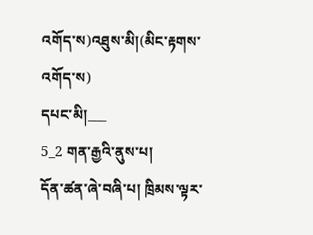འགོད་ས)འཐུས་མི།(མིང་རྟགས་འགོད་ས)
དཔང་མི།___
5_2 གན་རྒྱའི་ནུས་པ།
དོན་ཚན་ཞེ་བཞི་པ། ཁྲིམས་ལྟར་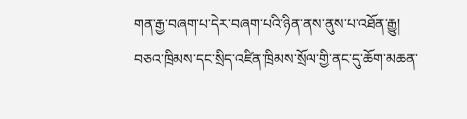གན་རྒྱ་བཞག་པ་དེར་བཞག་པའི་ཉིན་ནས་ནུས་པ་འཐོན་རྒྱུ།
བཅའ་ཁྲིམས་དང་སྲིད་འཛིན་ཁྲིམས་སྲོལ་གྱི་ནང་དུ་ཆོག་མཆན་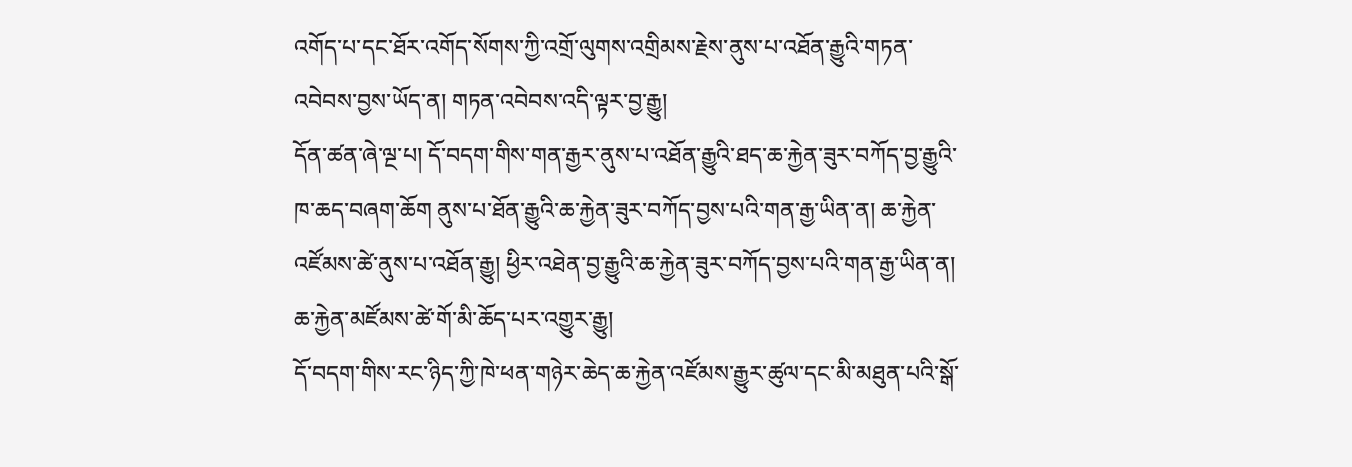འགོད་པ་དང་ཐོར་འགོད་སོགས་ཀྱི་འགྲོ་ལུགས་འགྲིམས་རྗེས་ནུས་པ་འཐོན་རྒྱུའི་གཏན་འབེབས་བྱས་ཡོད་ན། གཏན་འབེབས་འདི་ལྟར་བྱ་རྒྱུ།
དོན་ཚན་ཞེ་ལྔ་པ། དོ་བདག་གིས་གན་རྒྱར་ནུས་པ་འཐོན་རྒྱུའི་ཐད་ཆ་རྐྱེན་ཟུར་བཀོད་བྱ་རྒྱུའི་ཁ་ཆད་བཞག་ཆོག ནུས་པ་ཐོན་རྒྱུའི་ཆ་རྐྱེན་ཟུར་བཀོད་བྱས་པའི་གན་རྒྱ་ཡིན་ན། ཆ་རྐྱེན་འཛོམས་ཚེ་ནུས་པ་འཐོན་རྒྱུ། ཕྱིར་འཐེན་བྱ་རྒྱུའི་ཆ་རྐྱེན་ཟུར་བཀོད་བྱས་པའི་གན་རྒྱ་ཡིན་ན། ཆ་རྐྱེན་མཛོམས་ཚེ་གོ་མི་ཆོད་པར་འགྱུར་རྒྱུ།
དོ་བདག་གིས་རང་ཉིད་ཀྱི་ཁེ་ཕན་གཉེར་ཆེད་ཆ་རྐྱེན་འཛོམས་རྒྱུར་ཚུལ་དང་མི་མཐུན་པའི་སྒོ་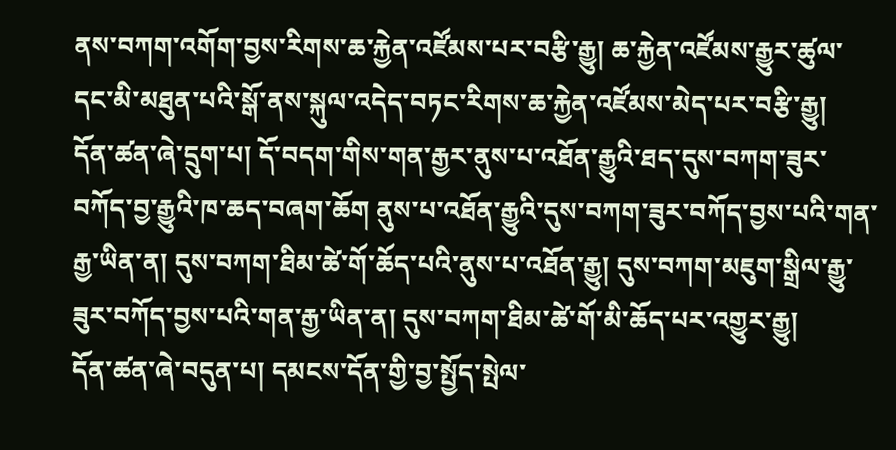ནས་བཀག་འགོག་བྱས་རིགས་ཆ་རྐྱེན་འཛོམས་པར་བརྩི་རྒྱུ། ཆ་རྐྱེན་འཛོམས་རྒྱུར་ཚུལ་དང་མི་མཐུན་པའི་སྒོ་ནས་སྐུལ་འདེད་བཏང་རིགས་ཆ་རྐྱེན་འཛོམས་མེད་པར་བརྩི་རྒྱུ།
དོན་ཚན་ཞེ་དྲུག་པ། དོ་བདག་གིས་གན་རྒྱར་ནུས་པ་འཐོན་རྒྱུའི་ཐད་དུས་བཀག་ཟུར་བཀོད་བྱ་རྒྱུའི་ཁ་ཆད་བཞག་ཆོག ནུས་པ་འཐོན་རྒྱུའི་དུས་བཀག་ཟུར་བཀོད་བྱས་པའི་གན་རྒྱ་ཡིན་ན། དུས་བཀག་ཐིམ་ཚེ་གོ་ཆོད་པའི་ནུས་པ་འཐོན་རྒྱུ། དུས་བཀག་མཇུག་སྒྲིལ་རྒྱུ་ཟུར་བཀོད་བྱས་པའི་གན་རྒྱ་ཡིན་ན། དུས་བཀག་ཐིམ་ཚེ་གོ་མི་ཆོད་པར་འགྱུར་རྒྱུ།
དོན་ཚན་ཞེ་བདུན་པ། དམངས་དོན་གྱི་བྱ་སྤྱོད་སྤེལ་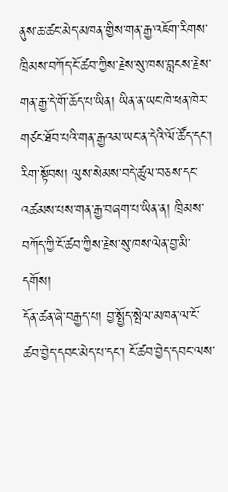ནུས་ཆ་ཚང་མེད་མཁན་གྱིས་གན་རྒྱ་འཇོག་རིགས་ཁྲིམས་བཀོད་ངོ་ཚབ་ཀྱིས་རྗེས་སུ་ཁས་བླངས་རྗེས་གན་རྒྱ་དེ་གོ་ཆོད་པ་ཡིན། ཡིན་ན་ཡང་ཁེ་ཕན་ཁེར་གཙང་ཐོབ་པའི་གན་རྒྱའམ་ཡང་ན་དེའི་ལོ་ཚོད་དང་། རིག་སྟོབས། ལུས་སེམས་བདེ་ཚུལ་བཅས་དང་འཚམས་པས་གན་རྒྱ་བཞག་པ་ཡིན་ན། ཁྲིམས་བཀོད་ཀྱི་ངོ་ཚབ་ཀྱིས་རྗེས་སུ་ཁས་ལེན་བྱ་མི་དགོས།
དོན་ཚན་ཞེ་བརྒྱད་པ། བྱ་སྤྱོད་སྤེལ་མཁན་ལ་ངོ་ཚབ་བྱེད་དབང་མེད་པ་དང་། ངོ་ཚབ་བྱེད་དབང་ལས་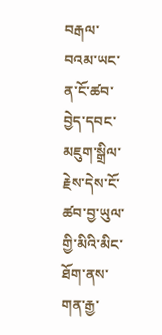བརྒལ་བའམ་ཡང་ན་ངོ་ཚབ་བྱེད་དབང་མཇུག་སྒྲིལ་རྗེས་དེས་ངོ་ཚབ་བྱ་ཡུལ་གྱི་མིའི་མིང་ཐོག་ནས་གན་རྒྱ་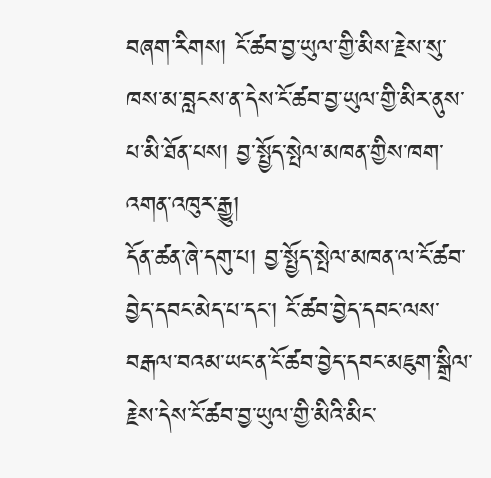བཞག་རིགས། ངོ་ཚབ་བྱ་ཡུལ་གྱི་མིས་རྗེས་སུ་ཁས་མ་བླངས་ན་དེས་ངོ་ཚབ་བྱ་ཡུལ་གྱི་མིར་ནུས་པ་མི་ཐོན་པས། བྱ་སྤྱོད་སྤེལ་མཁན་གྱིས་ཁག་འགན་འཁུར་རྒྱུ།
དོན་ཚན་ཞེ་དགུ་པ། བྱ་སྤྱོད་སྤེལ་མཁན་ལ་ངོ་ཚབ་བྱེད་དབང་མེད་པ་དང་། ངོ་ཚབ་བྱེད་དབང་ལས་བརྒལ་བའམ་ཡང་ན་ངོ་ཚབ་བྱེད་དབང་མཇུག་སྒྲིལ་རྗེས་དེས་ངོ་ཚབ་བྱ་ཡུལ་གྱི་མིའི་མིང་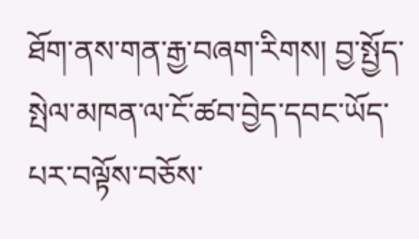ཐོག་ནས་གན་རྒྱ་བཞག་རིགས། བྱ་སྤྱོད་སྤེལ་མཁན་ལ་ངོ་ཚབ་བྱེད་དབང་ཡོད་པར་བལྟོས་བཅོས་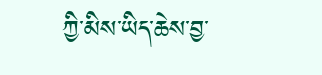ཀྱི་མིས་ཡིད་ཆེས་བྱ་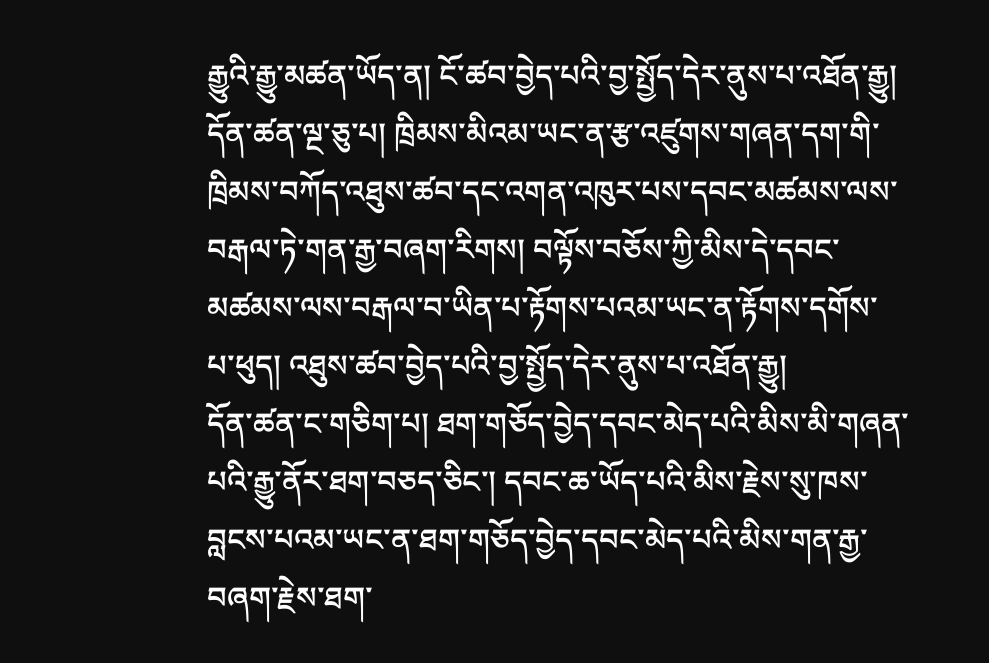རྒྱུའི་རྒྱུ་མཚན་ཡོད་ན། ངོ་ཚབ་བྱེད་པའི་བྱ་སྤྱོད་དེར་ནུས་པ་འཐོན་རྒྱུ།
དོན་ཚན་ལྔ་ཅུ་པ། ཁྲིམས་མིའམ་ཡང་ན་རྩ་འཛུགས་གཞན་དག་གི་ཁྲིམས་བཀོད་འཐུས་ཚབ་དང་འགན་འཁུར་པས་དབང་མཚམས་ལས་བརྒལ་ཏེ་གན་རྒྱ་བཞག་རིགས། བལྟོས་བཅོས་ཀྱི་མིས་དེ་དབང་མཚམས་ལས་བརྒལ་བ་ཡིན་པ་རྟོགས་པའམ་ཡང་ན་རྟོགས་དགོས་པ་ཕུད། འཐུས་ཚབ་བྱེད་པའི་བྱ་སྤྱོད་དེར་ནུས་པ་འཐོན་རྒྱུ།
དོན་ཚན་ང་གཅིག་པ། ཐག་གཅོད་བྱེད་དབང་མེད་པའི་མིས་མི་གཞན་པའི་རྒྱུ་ནོར་ཐག་བཅད་ཅིང་། དབང་ཆ་ཡོད་པའི་མིས་རྗེས་སུ་ཁས་བླངས་པའམ་ཡང་ན་ཐག་གཅོད་བྱེད་དབང་མེད་པའི་མིས་གན་རྒྱ་བཞག་རྗེས་ཐག་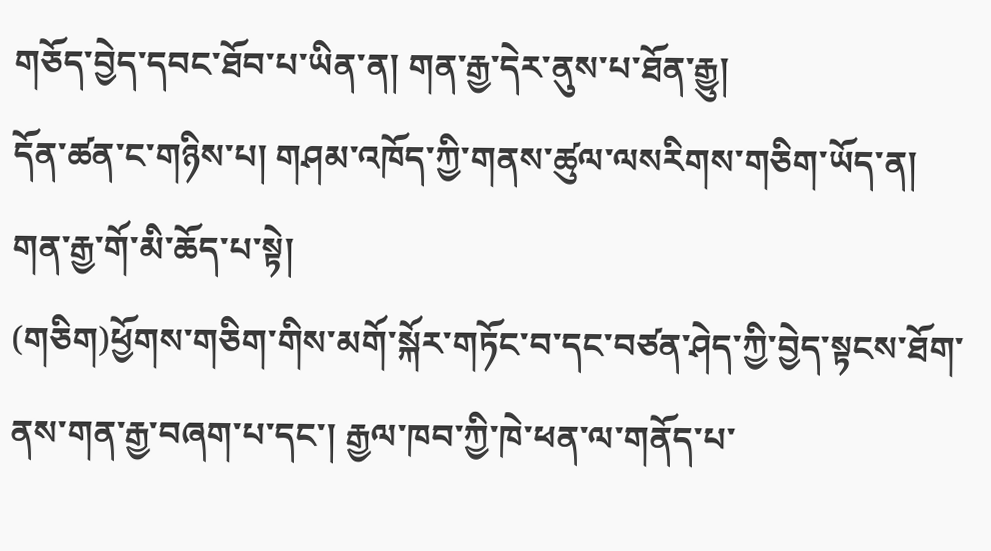གཅོད་བྱེད་དབང་ཐོབ་པ་ཡིན་ན། གན་རྒྱ་དེར་ནུས་པ་ཐོན་རྒྱུ།
དོན་ཚན་ང་གཉིས་པ། གཤམ་འཁོད་ཀྱི་གནས་ཚུལ་ལསརིགས་གཅིག་ཡོད་ན། གན་རྒྱ་གོ་མི་ཆོད་པ་སྟེ།
(གཅིག)ཕྱོགས་གཅིག་གིས་མགོ་སྐོར་གཏོང་བ་དང་བཙན་ཤེད་ཀྱི་བྱེད་སྟངས་ཐོག་ནས་གན་རྒྱ་བཞག་པ་དང་། རྒྱལ་ཁབ་ཀྱི་ཁེ་ཕན་ལ་གནོད་པ་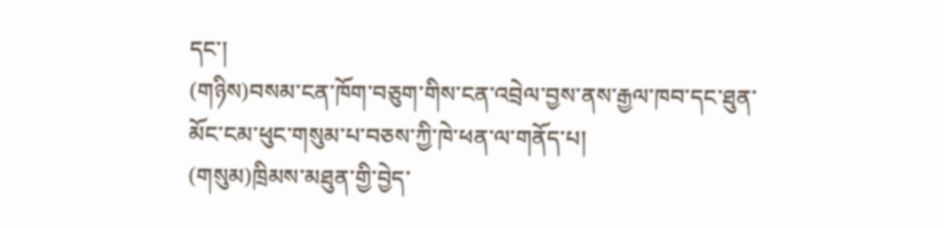དང་།
(གཉིས)བསམ་ངན་ཁོག་བཅུག་གིས་ངན་འབྲེལ་བྱས་ནས་རྒྱལ་ཁབ་དང་ཐུན་མོང་ངམ་ཕུང་གསུམ་པ་བཅས་ཀྱི་ཁེ་ཕན་ལ་གནོད་པ།
(གསུམ)ཁྲིམས་མཐུན་གྱི་བྱེད་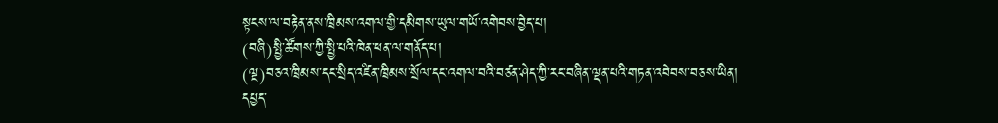སྟངས་ལ་བརྟེན་ནས་ཁྲིམས་འགལ་གྱི་དམིགས་ཡུལ་གཡོ་འགེབས་བྱེད་པ།
(བཞི)སྤྱི་ཚོགས་ཀྱི་སྤྱི་པའི་ཁེན་ཕན་ལ་གནོད་པ།
(ལྔ)བཅའ་ཁྲིམས་དང་སྲིད་འཛིན་ཁྲིམས་སྲོལ་དང་འགལ་བའི་བཙན་ཤེད་ཀྱི་རང་བཞིན་ལྡན་པའི་གཏན་འབེབས་བཅས་ཡིན།
དཔྱད་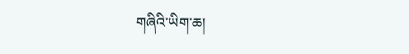གཞིའི་ཡིག་ཆ།